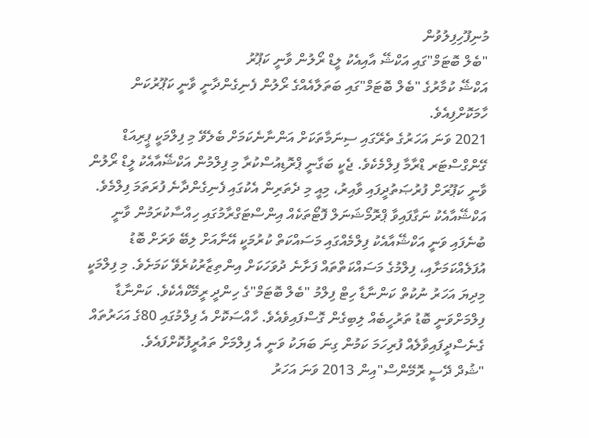މުނިފޫހިފިލުވުން
"ބެލް ބޮޓަމް"ގައި އަކްޝޭ އާއިއެކު ލީޑް ރޯލުން ވާނީ ކަޕޫރު
އަކްޝޭ ކުމާރުގެ "ބެލް ބޮޓަމް"ގައި ބަތަލާއެއްގެ ރޯލުން ފެނިގެންދާނީ ވާނީ ކަޕޫރުކަން ހާމަކޮށްފިއެވެ.
2021 ވަނަ އަހަރުގެ ތެރޭގައި ސިނަމާތަކަށް އަންނާނެކަމަށް ބެލެވޭ މި ފިލްމަކީ ޕީރިއަޑް ގޭންގްސްޓަރ ޑްރާމާ ފިލްމެކެވެ. ޖެކީ ބަގާނީ ޕްރޮޑިއުސްކުރާ މި ފިލްމުން އަކްޝޭއާއެކު ލީޑް ރޯލުން ވާނީ ކަޕޫރަށް ފުރުޞަތުދީފައި ވާއިރު، މިއީ މި ދެތަރިން އެކުގައި ފެނިގެންދާނެ ފުރަތަމަ ފިލްމެވެ.
އަކްޝޭއާއެކު ނަގާފައިވާ ޕްރޮމޯޝަނަލް ފޮޓޯތަކެއް އިންސްޓަގްރާމުގައި ހިއްސާކުރަމުން ވާނީ ބުނެފައި ވަނީ އަކްޝޭއާއެކު ފިލްމެއްގައި މަސައްކަތް ކުރުމަކީ އޭނާއަށް ލިބޭ ވަރަށް ބޮޑު އުފަލެއްކަމަށާއި، ފިލްމުގެ މަސައްކަތްތައް ފަށާނެ ދުވަހަކަށް އިންތިޒާރުކުރެވޭ ކަމަށެވެ. މި ފިލްމަކީ މިދިޔަ އަހަރު ނުކުތް ކަންނާޑާ ހިޓް ފިލްމު "ބެލް ބޮޓަމް"ގެ ހިންދީ ރީމޭކްއެކެވެ. ކަންނާޑާ ފިލްމަށްވަނީ ބޮޑު ތަރުހީބެއް ލިބިގެން ގޮސްފައިވެއެވެ. ހާއްސަކޮށް އެ ފިލްމުގައި 80ގެ އަހަރުތައް ގެނެސްދީފައިވާލެއް ފުރިހަމަ ކަމުން ގިނަ ބަޔަކު ވަނީ އެ ފިލްމަށް ތައުރީފުކޮށްފައެވެ.
"ޝުދް ދޭސީ ރޮމޭންސް"އިން 2013 ވަނަ އަހަރު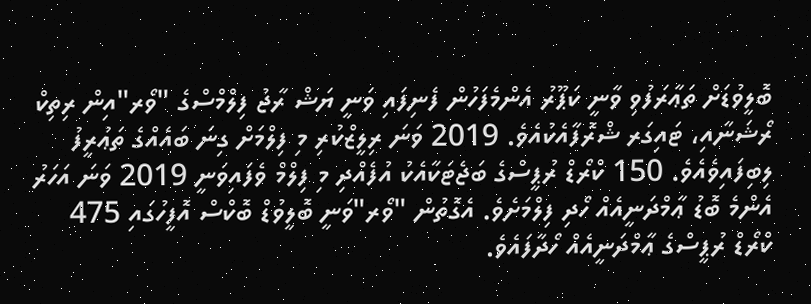ބޮލީވުޑަށް ތަޢާރަފުވި ވާނީ ކަޕޫރު އެންމެފަހުން ފެނިފައި ވަނީ ޔަޝް ރާޖު ފިލްމްސްގެ "ވޯރ"އިން ރިތިކް ރޯޝަނާއި، ޓައިގަރ ޝްރޮފާއެކުއެވެ. 2019 ވަނަ ރިލީޒްކުރި މި ފިލްމަށް ގިނަ ބައެއްގެ ތަޢުރީފު ލިބިފައިވެއެވެ. 150 ކްރޯޑް ރުޕީސްގެ ބަޖެޓަކާއެކު އުފެއްދި މި ފިލްމް ވެފައިވަނީ 2019 ވަނަ އަހަރު އެންމެ ބޮޑު ޢާމްދަނީއެއް ހޯދި ފިލްމަށެވެ. އެގޮތުން "ވޯރ"ވަނީ ބޮލީވުޑް ބޮކްސް އޮފީހުގައި 475 ކްރޯޑް ރުޕީސްގެ ޢާމްދަނީއެއް ހޯދާފައެވެ.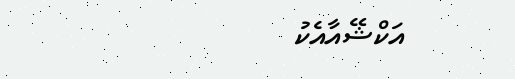އަކްޝޭއާއެކު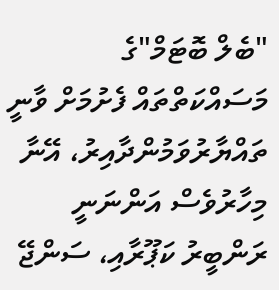"ބެލް ބޮޓަމް"ގެ މަސައްކަތްތައް ފެށުމަށް ވާނީ ތައްޔާރުވަމުންދާއިރު، އޭނާ މިހާރުވެސް އަންނަނީ ރަންބީރު ކަޕޫރާއި، ސަންޖޭ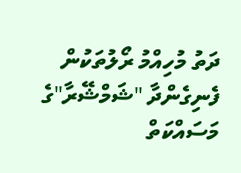ދަތު މުހިއްމު ރޯލުތަކުން ފެނިގެންދާ "ޝަމްޝޭރާ"ގެ މަސައްކަތް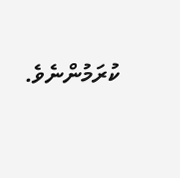ކުރަމުންނެވެ.